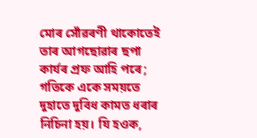মোৰ সোঁৱৰণী থাকোতেই তাৰ আগছোৱাৰ ছপা কাৰ্যৰ প্ৰফ আহি পৰে; গতিকে একে সময়তে দুহাতে দুবিধ কামত ধৰাৰ নিচিনা হয়। যি হওক,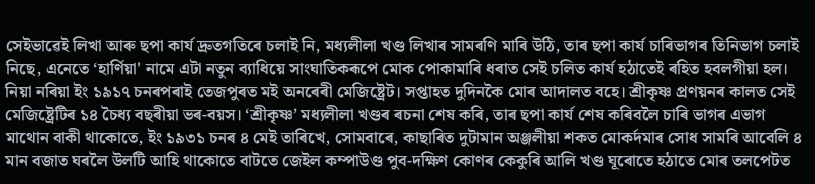সেইভাৱেই লিখা আৰু ছপা কাৰ্য দ্ৰুতগতিৰে চলাই নি, মধ্যলীলা খণ্ড লিখাৰ সামৰণি মাৰি উঠি, তাৰ ছপা কাৰ্য চাৰিভাগৰ তিনিভাগ চলাই নিছে, এনেতে ‘হাৰ্ণিয়া' নামে এটা নতুন ব্যাধিয়ে সাংঘাতিকৰূপে মোক পোকামাৰি ধৰাত সেই চলিত কাৰ্য হঠাতেই ৰহিত হবলগীয়া হল। নিয়া নৰিয়া ইং ১৯১৭ চনৰপৰাই তেজপুৰত মই অনৰেৰী মেজিষ্ট্ৰেট। সপ্তাহত দুদিনকৈ মোৰ আদালত বহে। শ্ৰীকৃষ্ণ প্ৰণয়নৰ কালত সেই মেজিষ্ট্ৰেটিৰ ১৪ চৈধ্য বছৰীয়া ভৰ-বয়স। ‘শ্ৰীকৃষ্ণ’ মধ্যলীলা খণ্ডৰ ৰচনা শেষ কৰি, তাৰ ছপা কাৰ্য শেষ কৰিবলৈ চাৰি ভাগৰ এভাগ মাথোন বাকী থাকোতে, ইং ১৯৩১ চনৰ ৪ মেই তাৰিখে, সোমবাৰে, কাছাৰিত দুটামান অঞ্জলীয়া শকত মোকৰ্দমাৰ সোধ সামৰি আবেলি ৪ মান বজাত ঘৰলৈ উলটি আহি থাকোতে বাটতে জেইল কম্পাউণ্ড পুব-দক্ষিণ কোণৰ কেকুৰি আলি খণ্ড ঘূৰোতে হঠাতে মোৰ তলপেটত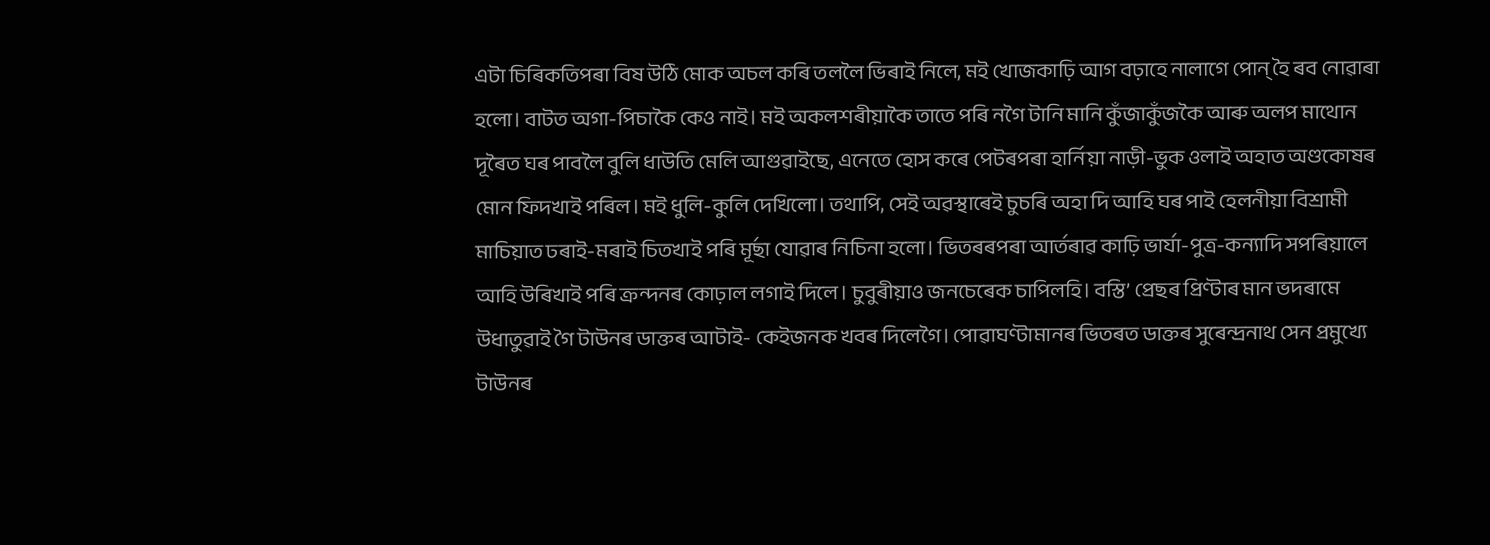এটা চিৰিকতিপৰা বিষ উঠি মোক অচল কৰি তললৈ ভিৰাই নিলে, মই খোজকাঢ়ি আগ বঢ়াহে নালাগে পোন্ হৈ ৰব নোৱাৰা হলো। বাটত অগা-পিচাকৈ কেও নাই। মই অকলশৰীয়াকৈ তাতে পৰি নগৈ টানি মানি কুঁজাকুঁজকৈ আৰু অলপ মাথোন দূৰৈত ঘৰ পাবলৈ বুলি ধাউতি মেলি আগুৱাইছে, এনেতে হোস কৰে পেটৰপৰা হাৰ্নিয়া নাড়ী-ভুক ওলাই অহাত অণ্ডকোষৰ মোন ফিদখাই পৰিল। মই ধুলি-কুলি দেখিলো। তথাপি, সেই অৱস্থাৰেই চুচৰি অহা দি আহি ঘৰ পাই হেলনীয়া বিশ্ৰামী মাচিয়াত ঢৰাই-মৰাই চিতখাই পৰি মূৰ্ছা যোৱাৰ নিচিনা হলো। ভিতৰৰপৰা আৰ্তৰাৱ কাঢ়ি ভাৰ্যা-পুত্ৰ-কন্যাদি সপৰিয়ালে আহি উৰিখাই পৰি ক্ৰন্দনৰ কোঢ়াল লগাই দিলে। চুবুৰীয়াও জনচেৰেক চাপিলহি। বস্তি’ প্ৰেছৰ প্ৰিণ্টাৰ মান ভদৰামে উধাতুৱাই গৈ টাউনৰ ডাক্তৰ আটাই- কেইজনক খবৰ দিলেগৈ। পোৱাঘণ্টামানৰ ভিতৰত ডাক্তৰ সুৰেন্দ্ৰনাথ সেন প্ৰমুখ্যে টাউনৰ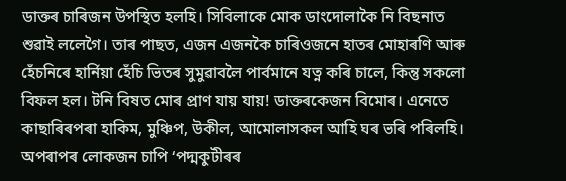ডাক্তৰ চাৰিজন উপস্থিত হলহি। সিবিলাকে মোক ডাংদোলাকৈ নি বিছনাত শুৱাই ললেগৈ। তাৰ পাছত, এজন এজনকৈ চাৰিওজনে হাতৰ মোহাৰণি আৰু হেঁচনিৰে হাৰ্নিয়া হেঁচি ভিতৰ সুমুৱাবলৈ পাৰ্বমানে যত্ন কৰি চালে, কিন্তু সকলো বিফল হল। টনি বিষত মোৰ প্ৰাণ যায় যায়! ডাক্তৰকেজন বিমোৰ। এনেতে কাছাৰিৰপৰা হাকিম, মুঞ্চিপ, উকীল, আমোলাসকল আহি ঘৰ ভৰি পৰিলহি। অপৰাপৰ লোকজন চাপি ‘পদ্মকুটীৰৰ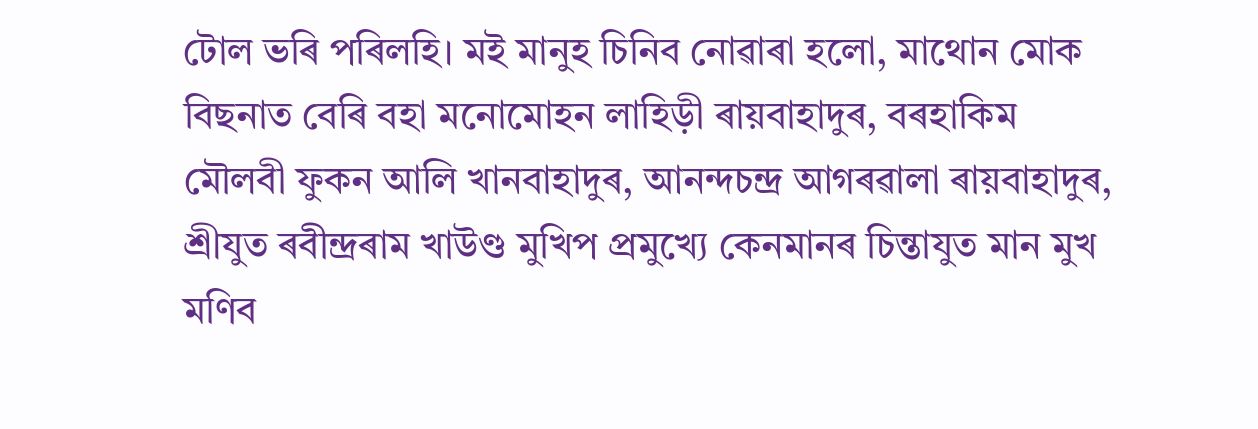টোল ভৰি পৰিলহি। মই মানুহ চিনিব নোৱাৰা হলো, মাথোন মোক বিছনাত বেৰি বহা মনোমোহন লাহিড়ী ৰায়বাহাদুৰ, বৰহাকিম মৌলবী ফুকন আলি খানবাহাদুৰ, আনন্দচন্দ্ৰ আগৰৱালা ৰায়বাহাদুৰ, শ্ৰীযুত ৰবীন্দ্ৰৰাম খাউণ্ড মুখিপ প্ৰমুখ্যে কেনমানৰ চিন্তাযুত মান মুখ মণিব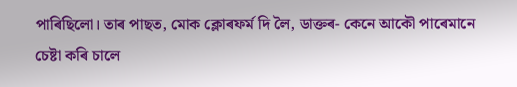পাৰিছিলো। তাৰ পাছত, মোক ক্লোৰফৰ্ম দি লৈ, ডাক্তৰ- কেনে আকৌ পাৰেমানে চেষ্টা কৰি চালে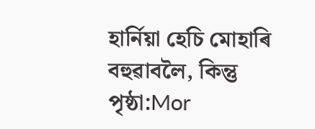হাৰ্নিয়া হেচি মোহাৰি বহুৱাবলৈ, কিন্তু
পৃষ্ঠা:Mor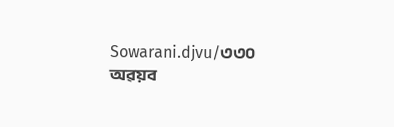Sowarani.djvu/৩৩০
অৱয়ব